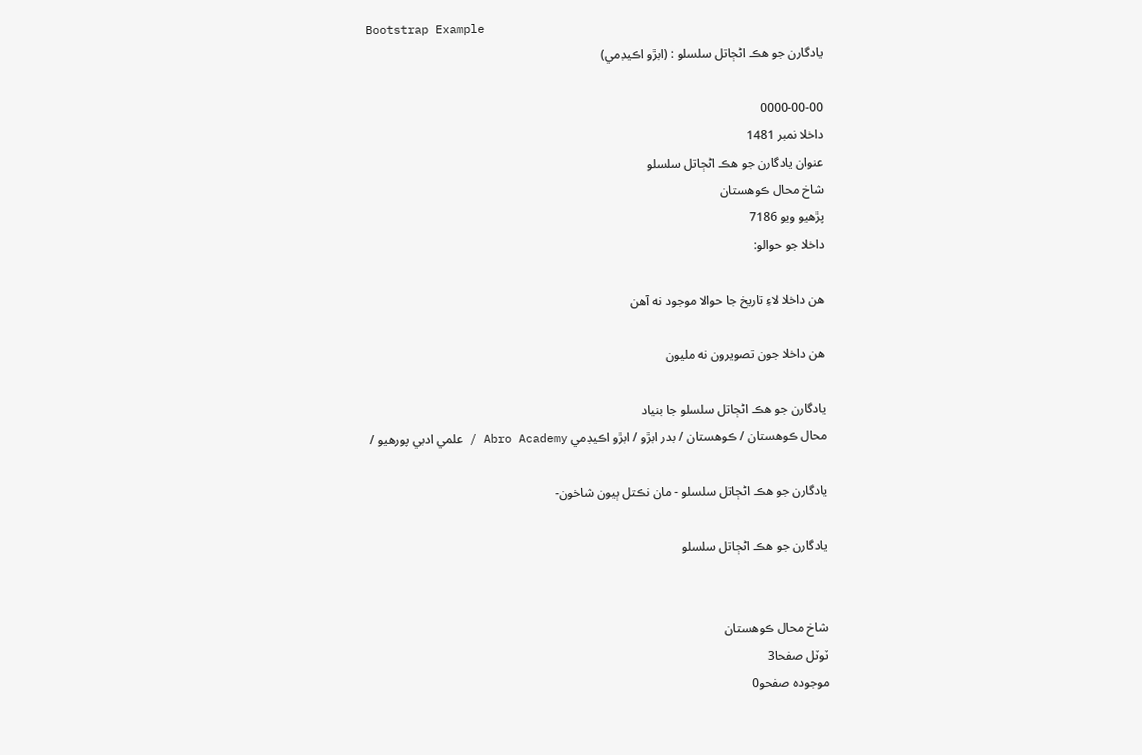Bootstrap Example
يادگارن جو هڪ اڻڄاتل سلسلو : (ابڙو اڪيڊمي)

0000-00-00
داخلا نمبر 1481
عنوان يادگارن جو هڪ اڻڄاتل سلسلو
شاخ محال ڪوهستان
پڙهيو ويو 7186
داخلا جو حوالو:

هن داخلا لاءِ تاريخ جا حوالا موجود نه آهن

هن داخلا جون تصويرون نه مليون

يادگارن جو هڪ اڻڄاتل سلسلو جا بنياد
محال ڪوهستان / ڪوهستان / بدر ابڙو / ابڙو اڪيڊمي Abro Academy / علمي ادبي پورهيو /

يادگارن جو هڪ اڻڄاتل سلسلو - مان نڪتل ٻيون شاخون-

يادگارن جو هڪ اڻڄاتل سلسلو


شاخ محال ڪوهستان
ٽوٽل صفحا3
موجودہ صفحو0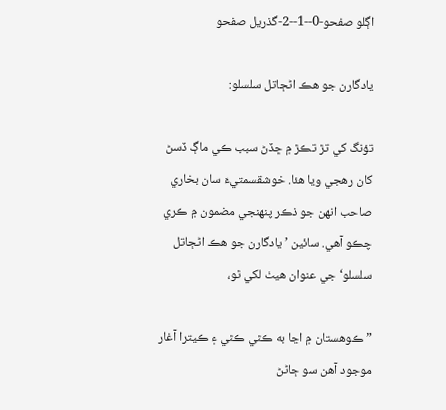اڳلو صفحو-0--1--2-گذريل صفحو

يادگارن جو هڪ اڻڄاتل سلسلو:

تؤنگ کي تڙ تڪڙ ۾ ڇڏڻ سبب ڪي ماڳ ڏسڻ کان رهجي ويا هئا. خوشقسمتيءَ سان بخاري صاحب انهن جو ذڪر پنهنجي مضمون ۾ ڪري چڪو آهي. سائين ’يادگارن جو هڪ اڻڄاتل سلسلو‘ جي عنوان هيٺ لکي ٿو،

”ڪوهستان ۾ اڃا به ڪٿي ڪٿي ۽ ڪيترا آغار موجود آهن سو ڄاڻڻ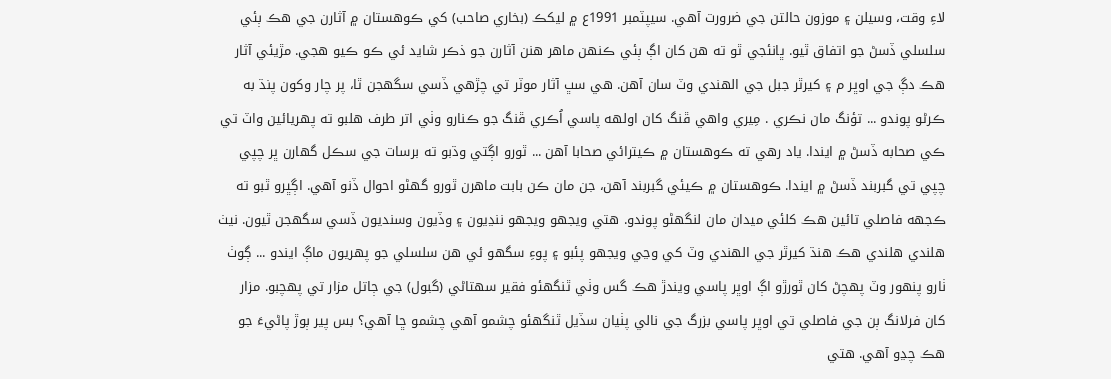لاءِ وقت، وسيلن ۽ موزون حالتن جي ضرورت آهي. سيپٽمبر 1991ع ۾ ليکڪ (بخاري صاحب) کي ڪوهستان ۾ آثارن جي هڪ ٻئي سلسلي ڏسڻ جو اتفاق ٿيو. ڀانئجي ٿو ته هن کان اڳ ٻئي ڪنهن ماهر هنن آثارن جو ذڪر شايد ئي ڪو ڪيو هجي. مڙيئي آثار هڪ دڳ جي اوڀر م ۽ کيرٿر جبل جي الهندي وٽ سان آهن. هي سڀ آثار موٽر تي چڙهي ڏسي سگهجن ٿا، پر چار وکون پنڌ به ڪرڻو پوندو ... تؤنگ مان نڪري . مِيري واهي ڦنگ کان اولهه پاسي اُڪري ڦنگ جو ڪنارو وٺي اتر طرف هلبو ته پهريائين واٽ تي ڪي صحابه ڏسڻ ۾ ايندا. ياد رهي ته ڪوهستان ۾ ڪيترائي صحابا آهن ... ٿورو اڳتي وڌبو ته برسات جي سڪل گهارن ڀر چپي چپي تي گبربند ڏسڻ ۾ ايندا. ڪوهستان ۾ ڪيئي گبربند آهن، جن مان ڪن بابت ماهرن ٿورو گهڻو احوال ڏنو آهي. اڳڀرو ٿبو ته ڪجهه فاصلي تائين هڪ کلئي ميدان مان لنگهڻو پوندو. هتي ويجهو ويجهو ننڍيون ۽ وڏيون وسنديون ڏسي سگهجن ٿيون. نيٺ هلندي هلندي هڪ هنڌ کيرٿر جي الهندي وٽ کي وڃي ويجهو پئبو ۽ پوءِ سگهو ئي هن سلسلي جو پهريون ماڳ ايندو ... ڳوٺ ٺارو پنهور وٽ پهچڻ کان ٿورڙو اڳ اوڀر پاسي ويندڙ هڪ گس وٺي ٿنگهئو فقير سهتاڻي (گبول) جي ڄاتل مزار تي پهچبو. مزار کان فرلانگ ٻن جي فاصلي تي اوڀر پاسي بزرگ جي نالي پٺيان سڏيل ٿنگهئو چشمو آهي چشمو ڇا آهي؟ بس پير ٻوڙ پاڻيءَ جو هڪ چڍو آهي. هتي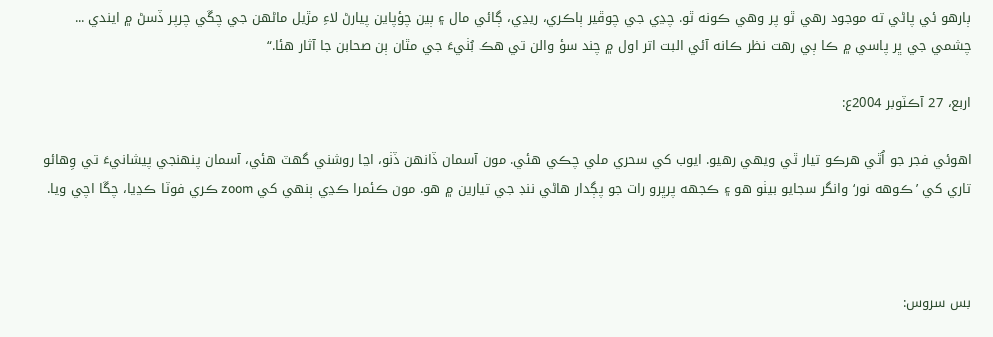ٻارهو ئي پاڻي ته موجود رهي ٿو پر وهي ڪونه ٿو. چڍي جي چوڦير ٻاڪري، ريڍي، ڳائي مال ۽ ٻين چؤپاين پيارڻ لاءِ مڙيل ماڻهن جي چڱي چرپر ڏسڻ ۾ ايندي ... چشمي جي ڀر پاسي ۾ ڪا ٻي رهت نظر ڪانه آئي البت اتر اول ۾ چند سؤ والن تي هڪ بُٺيءَ جي مٿان ٻن صحابن جا آثار هئا.“

اربع، 27 آڪٽوبر 2004ع:

اهوئي فجر جو اُٿي هرڪو تيار ٿي ويهي رهيو. ايوب کي سحري ملي چڪي هئي. مون آسمان ڏانهن ڏٺو، اڃا روشني گهٽ هئي، آسمان پنهنجي پيشانيءَ تي وِهائو تاري کي ’ڪوهه نور‘ وانگر سجايو بيٺو هو ۽ ڪجهه پرڀرو رات جو پڳدار هاڻي ننڊ جي تيارين ۾ هو. مون ڪئمرا ڪڍي ٻنهي کي zoom ڪري فوٽا ڪڍيا، چڱا اچي ويا.



بس سروس: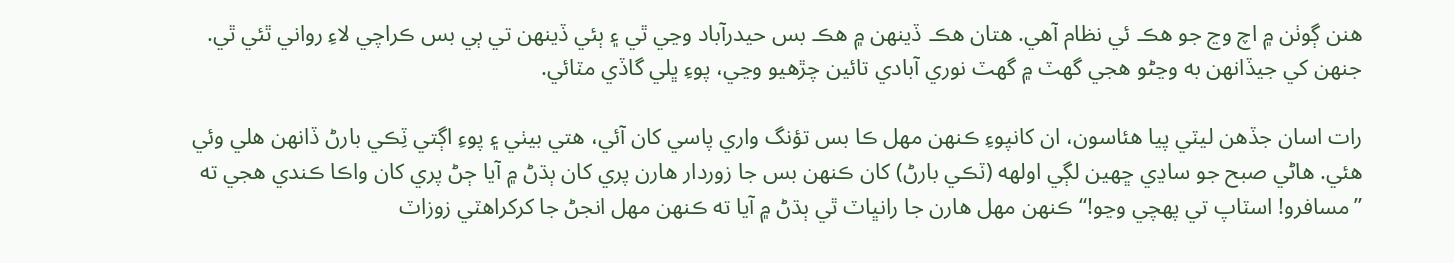هنن ڳوٺن ۾ اچ وڃ جو هڪ ئي نظام آهي. هتان هڪ ڏينهن ۾ هڪ بس حيدرآباد وڃي ٿي ۽ ٻئي ڏينهن تي ٻي بس ڪراچي لاءِ رواني ٿئي ٿي. جنهن کي جيڏانهن به وڃڻو هجي گهٽ ۾ گهٽ نوري آبادي تائين چڙهيو وڃي، پوءِ ڀلي گاڏي مٽائي.

رات اسان جڏهن ليٽي پيا هئاسون، ان کانپوءِ ڪنهن مهل ڪا بس تؤنگ واري پاسي کان آئي، هتي بيٺي ۽ پوءِ اڳتي ٽِڪي بارڻ ڏانهن هلي وئي هئي. هاڻي صبح جو ساڍي ڇهين لڳي اولهه (ٽڪي بارڻ) کان ڪنهن بس جا زوردار هارن پري کان ٻڌڻ ۾ آيا ڄڻ پري کان واڪا ڪندي هجي ته ”مسافرو! اسٽاپ تي پهچي وڃو!“ ڪنهن مهل هارن جا رانڀاٽ ٿي ٻڌڻ ۾ آيا ته ڪنهن مهل انجڻ جا کرکراهٽي زوزاٽ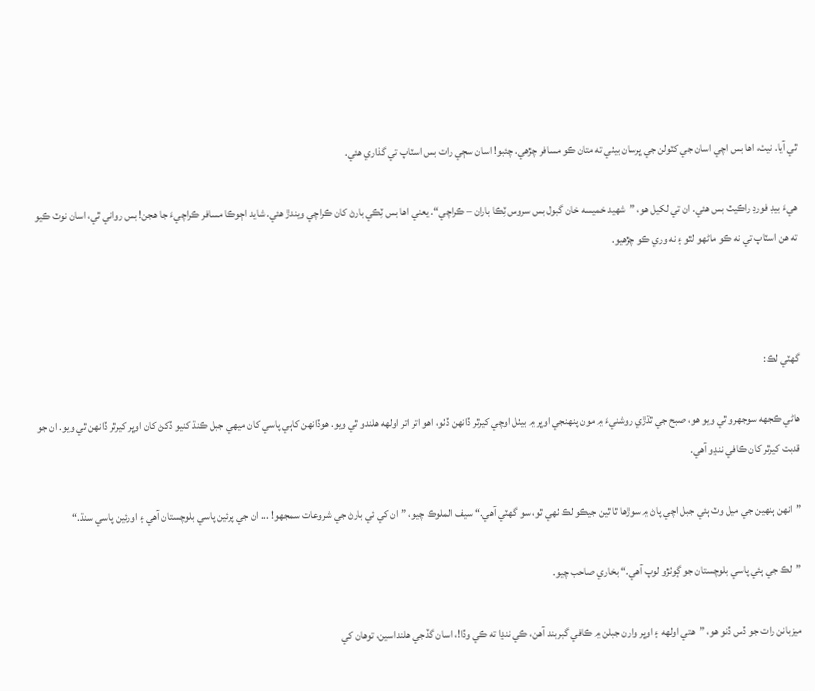ٿي آيا. نيٺ، اها بس اچي اسان جي کٽولن جي ڀرسان بيٺي ته متان ڪو مسافر چڙهي. چئبو! اسان سڄي رات بس اسٽاپ تي گذاري هئي.

هيءَ بيڊ فورڊ راڪيٽ بس هئي. ان تي لکيل هو، ”شهيد خميسه خان گبول بس سروس ٽِڪا باران – ڪراچي“. يعني اها بس ٽِڪي بارڻ کان ڪراچي ويندڙ هئي. شايد اڄوڪا مسافر ڪراچيءَ جا هجن! بس رواني ٿي، اسان نوٽ ڪيو ته هن اسٽاپ تي نه ڪو ماڻهو لٿو ۽ نه وري ڪو چڙهيو.



گهٽي لڪ:

هاڻي ڪجهه سوجهرو ٿي ويو هو، صبح جي ٿڌڙي روشنيءَ ۾ مون پنهنجي اوڀر ۾ بيٺل اوچي کيرٿر ڏانهن ڏٺو، اهو اتر اتر اولهه هلندو ٿي ويو. هوڏانهن کاٻي پاسي کان ميهي جبل ڪنڌ کنيو ڏکڻ کان اوڀر کيرٿر ڏانهن ٿي ويو. ان جو قدبت کيرٿر کان ڪافي ننڍو آهي.

”انهن ٻنهين جي ميل وٽ ٻئي جبل اچي پاڻ ۾ سوڙها ٿا ٿين جيڪو لڪ ٺهي ٿو، سو گهٽي آهي.“ سيف الملوڪ چيو، ”ان کي ئي بارڻ جي شروعات سمجهو! ... ان جي پرئين پاسي بلوچستان آهي ۽ اورئين پاسي سنڌ.“

”لڪ جي ٻئي پاسي بلوچستان جو ڳوٺڙو لوپ آهي.“ بخاري صاحب چيو.

ميزبانن رات جو ڏس ڏنو هو، ”هتي اولهه ۽ اوڀر وارن جبلن ۾ ڪافي گبربند آهن، ڪي ننڍا ته ڪي وڏا!، اسان گڏجي هلنداسين، توهان کي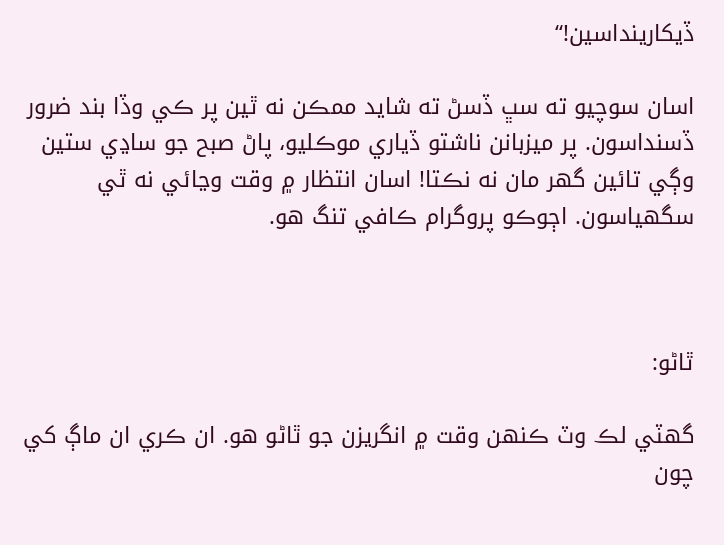ڏيکارينداسين!“

اسان سوچيو ته سڀ ڏسڻ ته شايد ممڪن نه ٿين پر ڪي وڏا بند ضرور ڏسنداسون. پر ميزبانن ناشتو ڏياري موڪليو، پاڻ صبح جو ساڍي ستين وڳي تائين گهر مان نه نڪتا! اسان انتظار ۾ وقت وڃائي نه ٿي سگهياسون. اڄوڪو پروگرام ڪافي تنگ هو.



ٿاڻو:

گهٽي لڪ وٽ ڪنهن وقت ۾ انگريزن جو ٿاڻو هو. ان ڪري ان ماڳ کي چون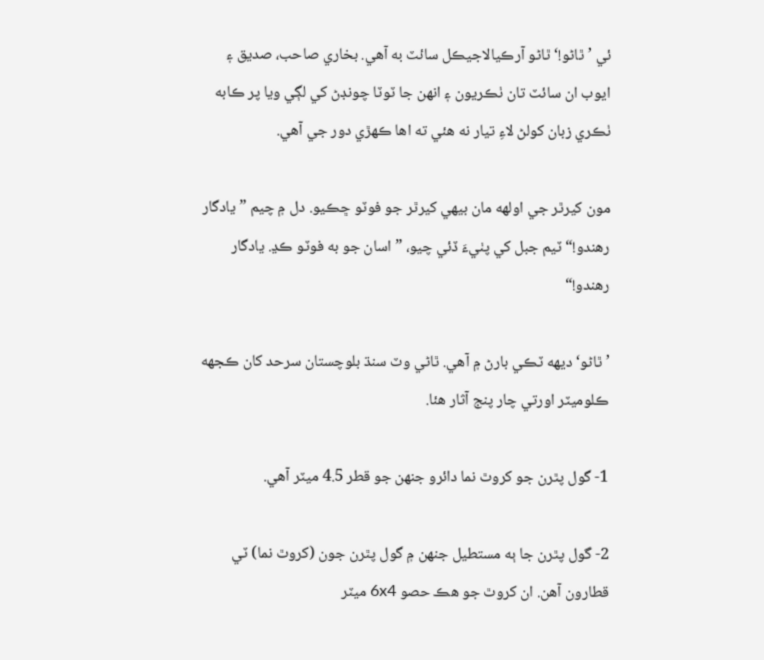ئي ’ٿاڻو!‘ ٿاڻو آرڪيالاجيڪل سائٽ به آهي. بخاري صاحب، صديق ۽ ايوب ان سائٽ تان ٺڪريون ۽ انهن جا ٽوٽا چونڊڻ کي لڳي ويا پر ڪابه ٺڪري زبان کولڻ لاءِ تيار نه هئي ته اها ڪهڙي دور جي آهي.

مون کيرٿر جي اولهه مان بيهي کيرٿر جو فوٽو ڇڪيو. دل ۾ چيم ”يادگار رهندو!“ ٽيم جبل کي پٺيءَ ڏئي چيو، ”اسان جو به فوٽو ڪڍ. يادگار رهندو!“

’ٿاڻو‘ ديهه ٽڪي بارڻ ۾ آهي. ٿاڻي وٽ سنڌ بلوچستان سرحد کان ڪجهه ڪلوميٽر اورتي چار پنج آثار هئا.

1- گول پٿرن جو کروٿ نما دائرو جنهن جو قطر 4.5 ميٽر آهي.

2- گول پٿرن جا ٻه مستطيل جنهن ۾ گول پٿرن جون (کروٿ نما) ٽي قطارون آهن. ان کروٿ جو هڪ حصو 6x4 ميٽر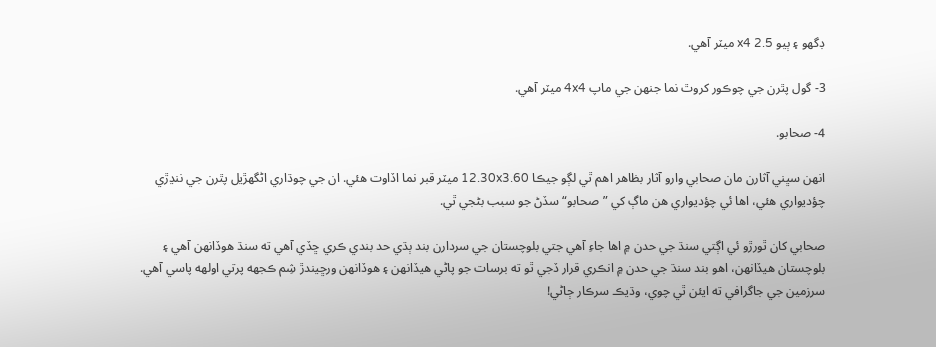ڊگهو ۽ ٻيو x4 2.5 ميٽر آهي.

3- گول پٿرن جي چوڪور کروٿ نما جنهن جي ماپ 4x4 ميٽر آهي.

4- صحابو.

انهن سڀني آثارن مان صحابي وارو آثار بظاهر اهم ٿي لڳو جيڪا 12.30x3.60 ميٽر قبر نما اڏاوت هئي. ان جي چوڌاري اڻگهڙيل پٿرن جي ننڍڙي چؤديواري هئي، اها ئي چؤديواري هن ماڳ کي ”صحابو“ سڏڻ جو سبب بڻجي ٿي.

صحابي کان ٿورڙو ئي اڳتي سنڌ جي حدن ۾ اها جاءِ آهي جتي بلوچستان جي سردارن بند ٻڌي حد بندي ڪري ڇڏي آهي ته سنڌ هوڏانهن آهي ۽ بلوچستان هيڏانهن، اهو بند سنڌ جي حدن ۾ انڪري قرار ڏجي ٿو ته برسات جو پاڻي هيڏانهن ۽ هوڏانهن ورڇيندڙ شِم ڪجهه پرتي اولهه پاسي آهي. سرزمين جي جاگرافي ته ايئن ٿي چوي، وڌيڪ سرڪار ڄاڻي!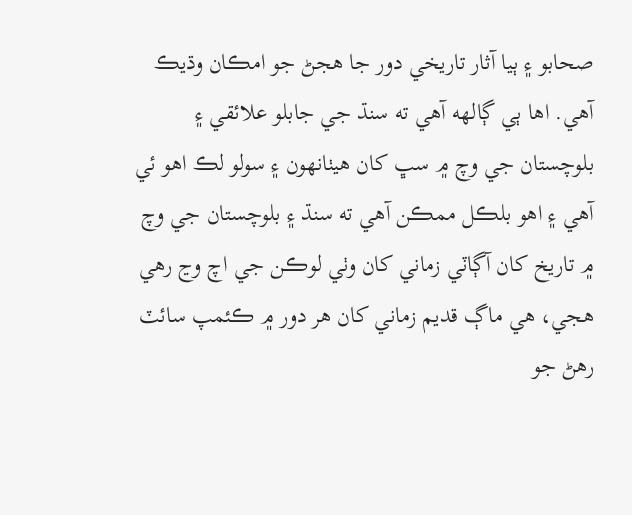صحابو ۽ ٻيا آثار تاريخي دور جا هجڻ جو امڪان وڌيڪ آهي. اها ٻي ڳالهه آهي ته سنڌ جي جابلو علائقي ۽ بلوچستان جي وچ ۾ سڀ کان هيٺانهون ۽ سولو لڪ اهو ئي آهي ۽ اهو بلڪل ممڪن آهي ته سنڌ ۽ بلوچستان جي وچ ۾ تاريخ کان آڳاٽي زماني کان وٺي لوڪن جي اچ وڃ رهي هجي، هي ماڳ قديم زماني کان هر دور ۾ ڪئمپ سائٽ رهڻ جو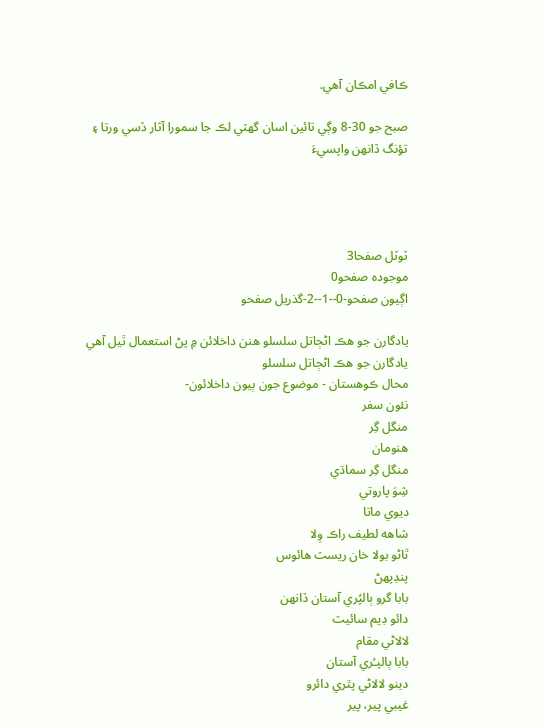ڪافي امڪان آهي.

صبح جو 30-8 وڳي تائين اسان گهٽي لڪ جا سمورا آثار ڏسي ورتا ۽ تؤنگ ڏانهن واپسيءَ




ٽوٽل صفحا3
موجودہ صفحو0
اڳيون صفحو-0--1--2-گذريل صفحو

يادگارن جو هڪ اڻڄاتل سلسلو ھنن داخلائن ۾ پڻ استعمال ٿيل آھي
يادگارن جو هڪ اڻڄاتل سلسلو
محال ڪوهستان - موضوع جون ٻيون داخلائون-
نئون سفر
منگل گِر
هنومان
منگل گِر سماڌي
شِوَ پاروتي
ديوي ماتا
شاهه لطيف راڪ وِلا
ٿاڻو بولا خان ريسٽ هائوس
پنڊپهڻ
بابا گرو ٻالپُري آستان ڏانهن
دائو ڊيم سائيٽ
لالاڻي مقام
بابا ٻالپـُري آستان
دينو لالاڻي پٿري دائرو
غيبي پير، پير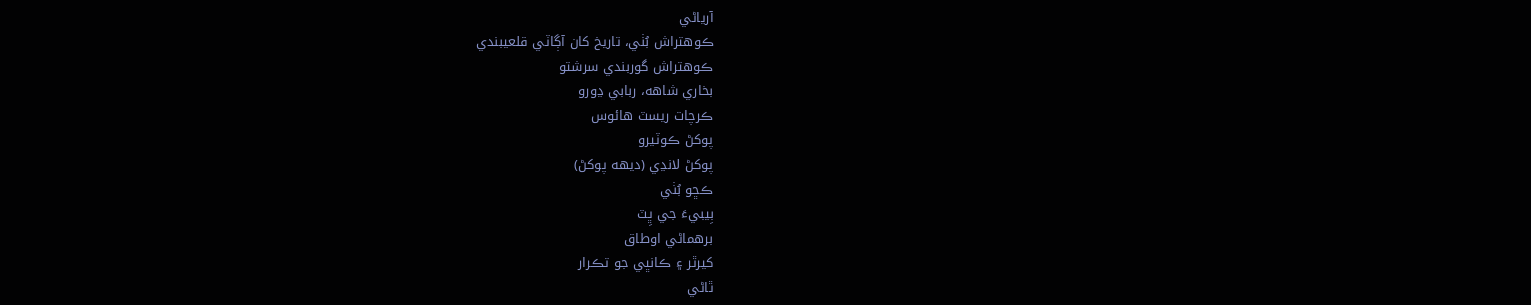آرياڻي
ڪوهتراش بُٺي، تاريخ کان آڳاٽي قلعيبندي
ڪوهتراش گوربندي سرشتو
بخاري شاهه، ربابي ڍورو
ڪرچات ريسٽ هائوس
پوکڻ ڪوٽيرو
پوکڻ لانڍي (ديهه پوکڻ)
ڪڇو بُٺي
بِيبيءَ جي ڀِٽ
برهماڻي اوطاق
کيرٿر ۽ ڪانڀي جو تڪرار
ٿاڻي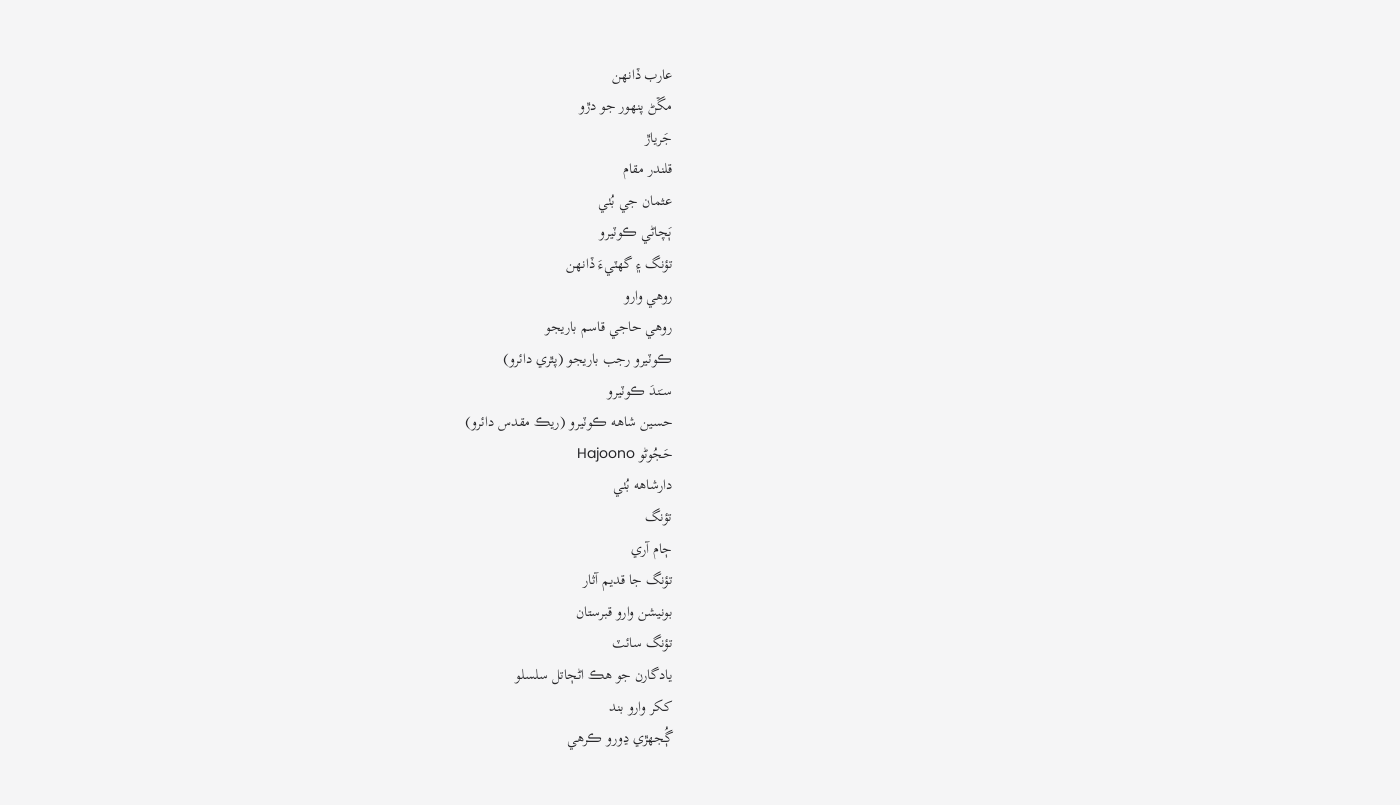عارب ڏانهن
مڱڻ پنهور جو دڙو
جَرياڙ
قلندر مقام
عثمان جي بُٺي
ٻَچاڻي ڪوٽيرو
تؤنگ ۽ گهٽيءَ ڏانهن
روهي وارو
روهي حاجي قاسم باريجو
ڪوٽيرو رجب باريجو (پٿري دائرو)
سـَندَ ڪوٽيرو
حسين شاهه ڪوٽيرو (ريڪ مقدس دائرو)
حَجُوڻو Hajoono
دارشاهه بُٺي
تؤنگ
ڄام آري
تؤنگ جا قديم آثار
بونيشن وارو قبرستان
تؤنگ سائٽ
يادگارن جو هڪ اڻڄاتل سلسلو
ککر وارو بند
ڳُجهڙي ڍورو ڪرهي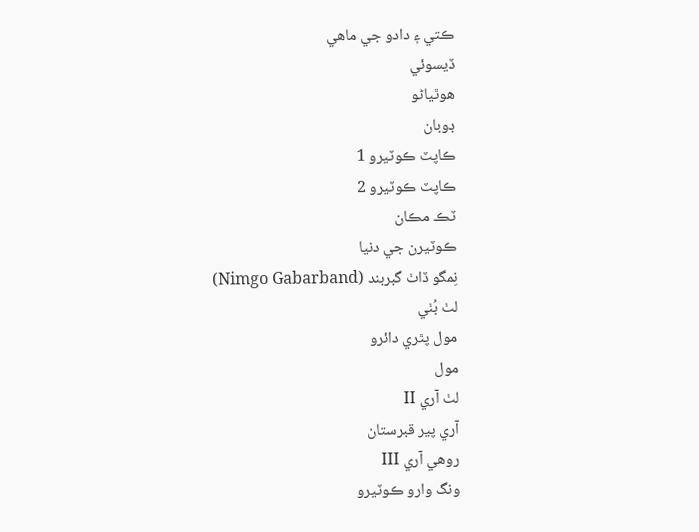ڪتي ۽ دادو جي ماهي
ڏيسوئي
هوٿياڻو
ڊوبان
ڪاپٽ ڪوٽيرو 1
ڪاپٽ ڪوٽيرو 2
ٽڪ مڪان
ڪوٽيرن جي دنيا
نِمگو ڏاٺ گبربند (Nimgo Gabarband)
لٺ بُٺي
مول پٿري دائرو
مول
لٺ آري II
آري پير قبرستان
روهي آري III
ونگ وارو ڪوٽيرو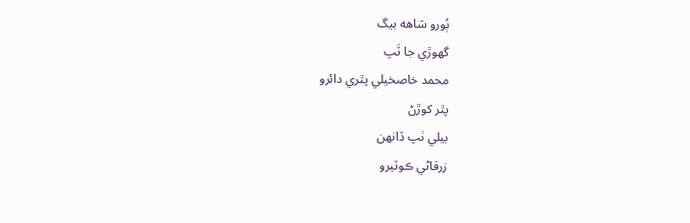ٻُورو شاهه بيگ
گهوڙي جا ٽَپ
محمد خاصخيلي پٿري دائرو
پٿر کوڙڻ
بيلي ٺپ ڏانهن
زرقاڻي ڪوٽيرو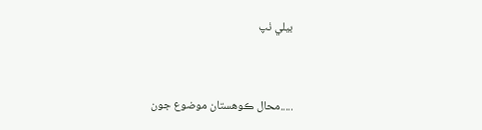بيلي ٺپ


.....محال ڪوهستان موضوع جون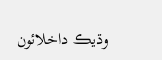وڌيڪ داخلائون